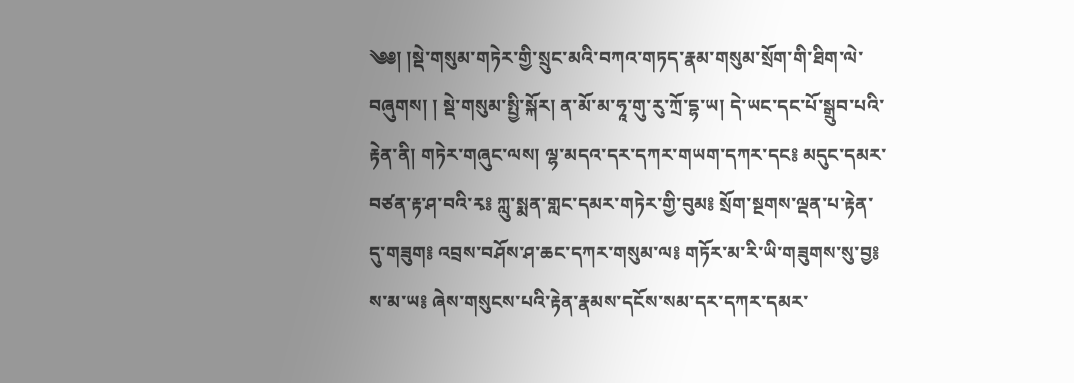༄༅། །སྡེ་གསུམ་གཏེར་གྱི་སྲུང་མའི་བཀའ་གཏད་རྣམ་གསུམ་སྲོག་གི་ཐིག་ལེ་བཞུགས། ། སྡེ་གསུམ་སྤྱི་སྐོར། ན་མོ་མ་ཧཱ་གུ་རུ་ཀྲོ་དྷ་ཡ། དེ་ཡང་དང་པོ་སྒྲུབ་པའི་རྟེན་ནི། གཏེར་གཞུང་ལས། ལྷ་མདའ་དར་དཀར་གཡག་དཀར་དང༔ མདུང་དམར་བཙན་རྟ་ཤ་བའི་རྭ༔ ཀླུ་སྨན་གླང་དམར་གཏེར་གྱི་བུམ༔ སྲོག་སྔགས་ལྡན་པ་རྟེན་དུ་གཟུག༔ འབྲས་བཤོས་ཤ་ཆང་དཀར་གསུམ་ལ༔ གཏོར་མ་རི་ཡི་གཟུགས་སུ་བྱ༔ ས་མ་ཡ༔ ཞེས་གསུངས་པའི་རྟེན་རྣམས་དངོས་སམ་དར་དཀར་དམར་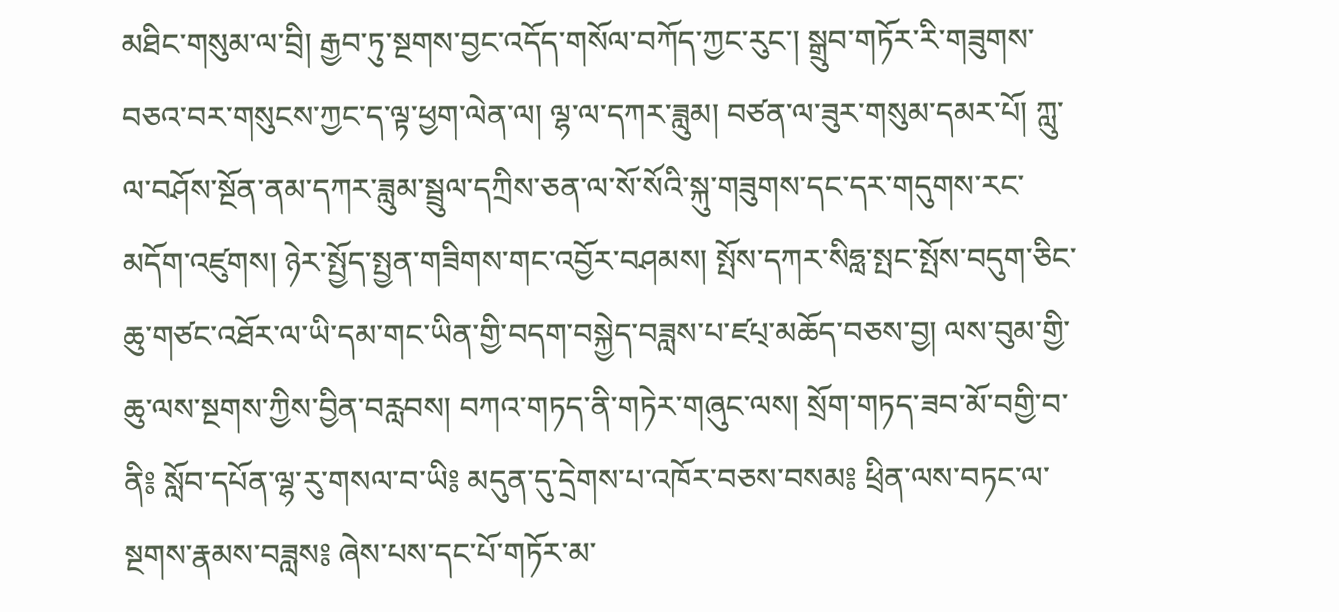མཐིང་གསུམ་ལ་བྲི། རྒྱབ་ཏུ་སྔགས་བྱང་འདོད་གསོལ་བཀོད་ཀྱང་རུང་། སྒྲུབ་གཏོར་རི་གཟུགས་བཅའ་བར་གསུངས་ཀྱང་ད་ལྟ་ཕྱག་ལེན་ལ། ལྷ་ལ་དཀར་ཟླུམ། བཙན་ལ་ཟུར་གསུམ་དམར་པོ། ཀླུ་ལ་བཤོས་སྔོན་ནམ་དཀར་ཟླུམ་སྦྲུལ་དཀྲིས་ཅན་ལ་སོ་སོའི་སྐུ་གཟུགས་དང་དར་གདུགས་རང་མདོག་འཛུགས། ཉེར་སྤྱོད་སྤྱན་གཟིགས་གང་འབྱོར་བཤམས། སྤོས་དཀར་སིཧླ་སྤང་སྤོས་བདུག་ཅིང་ཆུ་གཙང་འཐོར་ལ་ཡི་དམ་གང་ཡིན་གྱི་བདག་བསྐྱེད་བཟླས་པ་ཛཔ྄་མཆོད་བཅས་བྱ། ལས་བུམ་གྱི་ཆུ་ལས་སྔགས་ཀྱིས་བྱིན་བརླབས། བཀའ་གཏད་ནི་གཏེར་གཞུང་ལས། སྲོག་གཏད་ཟབ་མོ་བགྱི་བ་ནི༔ སློབ་དཔོན་ལྷ་རུ་གསལ་བ་ཡི༔ མདུན་དུ་དྲེགས་པ་འཁོར་བཅས་བསམ༔ ཕྲིན་ལས་བཏང་ལ་སྔགས་རྣམས་བཟླས༔ ཞེས་པས་དང་པོ་གཏོར་མ་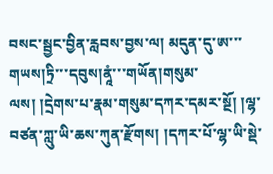བསང་སྦྱང་བྱིན་རླབས་བྱས་ལ། མདུན་དུ་ཨ་་་གཡས།ཏྲི་་་དབུས།ནཱཾ་་་གཡོན།གསུམ་ལས། །དྲེགས་པ་རྣམ་གསུམ་དཀར་དམར་སྔོ། །ལྷ་བཙན་ཀླུ་ཡི་ཆས་ཀུན་རྫོགས། །དཀར་པོ་ལྷ་ཡི་སྡེ་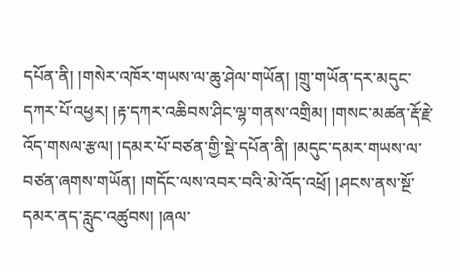དཔོན་ནི། །གསེར་འཁོར་གཡས་ལ་ཆུ་ཤེལ་གཡོན། །གྲུ་གཡོན་དར་མདུང་དཀར་པོ་འཕྱར། །རྟ་དཀར་འཆིབས་ཤིང་ལྷ་གནས་འགྲིམ། །གསང་མཚན་རྡོ་རྗེ་འོད་གསལ་རྩལ། །དམར་པོ་བཙན་གྱི་སྡེ་དཔོན་ནི། །མདུང་དམར་གཡས་ལ་བཙན་ཞགས་གཡོན། །གདོང་ལས་འབར་བའི་མེ་འོད་འཕྲོ། །ཤངས་ནས་སྔོ་དམར་ནད་རླུང་འཚུབས། །ཞལ་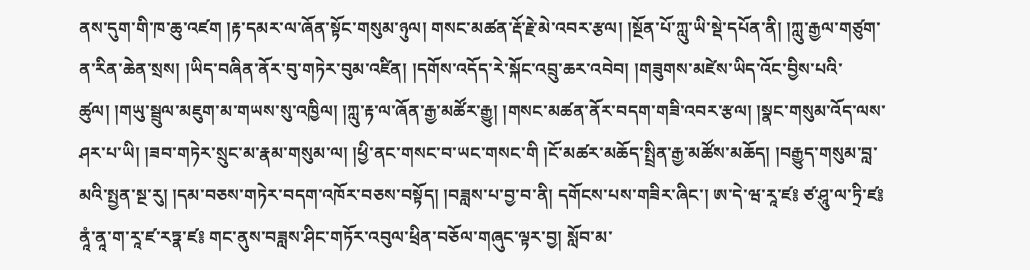ནས་དུག་གི་ཁ་ཆུ་འཛག །རྟ་དམར་ལ་ཞོན་སྟོང་གསུམ་ཉུལ། གསང་མཚན་རྡོ་རྗེ་མེ་འབར་རྩལ། །སྔོན་པོ་ཀླུ་ཡི་སྡེ་དཔོན་ནི། །ཀླུ་རྒྱལ་གཙུག་ན་རིན་ཆེན་སྲས། །ཡིད་བཞིན་ནོར་བུ་གཏེར་བུམ་འཛིན། །དགོས་འདོད་རེ་སྐོང་འབྲུ་ཆར་འབེབ། །གཟུགས་མཛེས་ཡིད་འོང་བྱིས་པའི་ཚུལ། །གཡུ་སྦྲུལ་མཇུག་མ་གཡས་སུ་འཁྱིལ། །ཀླུ་རྟ་ལ་ཞོན་རྒྱ་མཚོར་རྒྱུ། །གསང་མཚན་ནོར་བདག་གཟི་འབར་རྩལ། །སྣང་གསུམ་འོད་ལས་ཤར་པ་ཡི། །ཟབ་གཏེར་སྲུང་མ་རྣམ་གསུམ་ལ། །ཕྱི་ནང་གསང་བ་ཡང་གསང་གི །ངོ་མཚར་མཆོད་སྤྲིན་རྒྱ་མཚོས་མཆོད། །བརྒྱུད་གསུམ་བླ་མའི་སྤྱན་སྔ་རུ། །དམ་བཅས་གཏེར་བདག་འཁོར་བཅས་བསྟོད། །བཟླས་པ་བྱ་བ་ནི། དགོངས་པས་གཟིར་ཞིང་། ཨ་དེ་ཝ་རཱ་ཛ༔ ཙ་ཤཱུ་ལ་ཏྲི་ཛ༔ ནཱཾ་ནཱ་ག་རཱ་ཛ་རཏྣ་ཛ༔ གང་ནུས་བཟླས་ཤིང་གཏོར་འབུལ་ཕྲིན་བཅོལ་གཞུང་ལྟར་བྱ། སློབ་མ་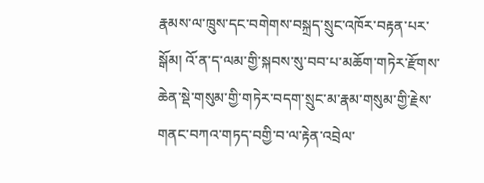རྣམས་ལ་ཁྲུས་དང་བགེགས་བསྐྲད་སྲུང་འཁོར་བརྟན་པར་སྒོམ། འོ་ན་ད་ལམ་གྱི་སྐབས་སུ་བབ་པ་མཆོག་གཏེར་རྫོགས་ཆེན་སྡེ་གསུམ་གྱི་གཏེར་བདག་སྲུང་མ་རྣམ་གསུམ་གྱི་རྗེས་གནང་བཀའ་གཏད་བགྱི་བ་ལ་རྟེན་འབྲེལ་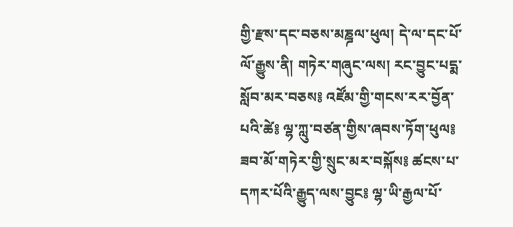གྱི་རྫས་དང་བཅས་མཎྜལ་ཕུལ། དེ་ལ་དང་པོ་ལོ་རྒྱུས་ནི། གཏེར་གཞུང་ལས། རང་བྱུང་པདྨ་སློབ་མར་བཅས༔ འཛོམ་གྱི་གངས་རར་བྱོན་པའི་ཚེ༔ ལྷ་ཀླུ་བཙན་གྱིས་ཞབས་ཏོག་ཕུལ༔ ཟབ་མོ་གཏེར་གྱི་སྲུང་མར་བསྐོས༔ ཚངས་པ་དཀར་པོའི་རྒྱུད་ལས་བྱུང༔ ལྷ་ཡི་རྒྱལ་པོ་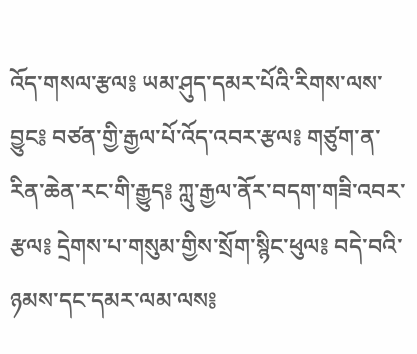འོད་གསལ་རྩལ༔ ཡམ་ཤུད་དམར་པོའི་རིགས་ལས་བྱུང༔ བཙན་གྱི་རྒྱལ་པོ་འོད་འབར་རྩལ༔ གཙུག་ན་རིན་ཆེན་རང་གི་རྒྱུད༔ ཀླུ་རྒྱལ་ནོར་བདག་གཟི་འབར་རྩལ༔ དྲེགས་པ་གསུམ་གྱིས་སྲོག་སྙིང་ཕུལ༔ བདེ་བའི་ཉམས་དང་དམར་ལམ་ལས༔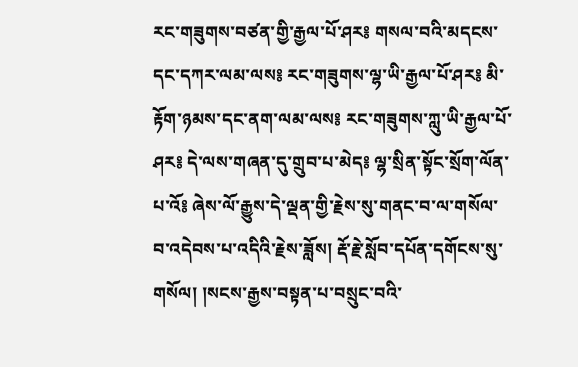རང་གཟུགས་བཙན་གྱི་རྒྱལ་པོ་ཤར༔ གསལ་བའི་མདངས་དང་དཀར་ལམ་ལས༔ རང་གཟུགས་ལྷ་ཡི་རྒྱལ་པོ་ཤར༔ མི་རྟོག་ཉམས་དང་ནག་ལམ་ལས༔ རང་གཟུགས་ཀླུ་ཡི་རྒྱལ་པོ་ཤར༔ དེ་ལས་གཞན་དུ་གྲུབ་པ་མེད༔ ལྷ་སྲིན་སྟོང་སྲོག་ལོན་པ་འོ༔ ཞེས་ལོ་རྒྱུས་དེ་ལྡན་གྱི་རྗེས་སུ་གནང་བ་ལ་གསོལ་བ་འདེབས་པ་འདིའི་རྗེས་ཟློས། རྡོ་རྗེ་སློབ་དཔོན་དགོངས་སུ་གསོལ། །སངས་རྒྱས་བསྟན་པ་བསྲུང་བའི་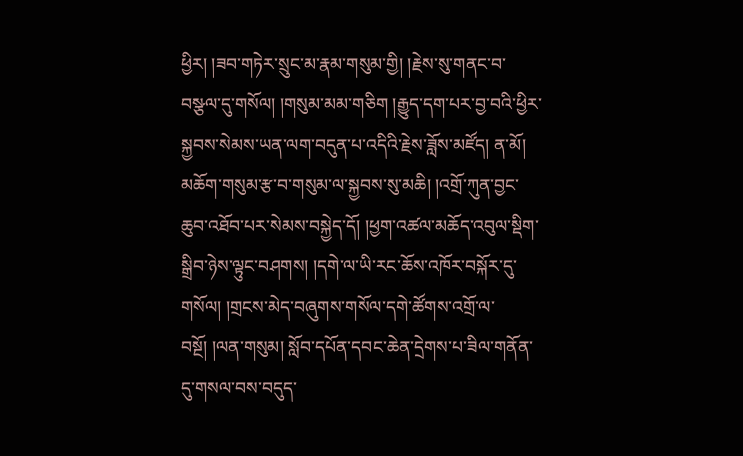ཕྱིར། །ཟབ་གཏེར་སྲུང་མ་རྣམ་གསུམ་གྱི། །རྗེས་སུ་གནང་བ་བསྩལ་དུ་གསོལ། །གསུམ་མམ་གཅིག །རྒྱུད་དག་པར་བྱ་བའི་ཕྱིར་སྐྱབས་སེམས་ཡན་ལག་བདུན་པ་འདིའི་རྗེས་ཟློས་མཛོད། ན་མོ། མཆོག་གསུམ་རྩ་བ་གསུམ་ལ་སྐྱབས་སུ་མཆི། །འགྲོ་ཀུན་བྱང་ཆུབ་འཐོབ་པར་སེམས་བསྐྱེད་དོ། །ཕྱག་འཚལ་མཆོད་འབུལ་སྡིག་སྒྲིབ་ཉེས་ལྟུང་བཤགས། །དགེ་ལ་ཡི་རང་ཆོས་འཁོར་བསྐོར་དུ་གསོལ། །གྲངས་མེད་བཞུགས་གསོལ་དགེ་ཚོགས་འགྲོ་ལ་བསྔོ། །ལན་གསུམ། སློབ་དཔོན་དབང་ཆེན་དྲེགས་པ་ཟིལ་གནོན་དུ་གསལ་བས་བདུད་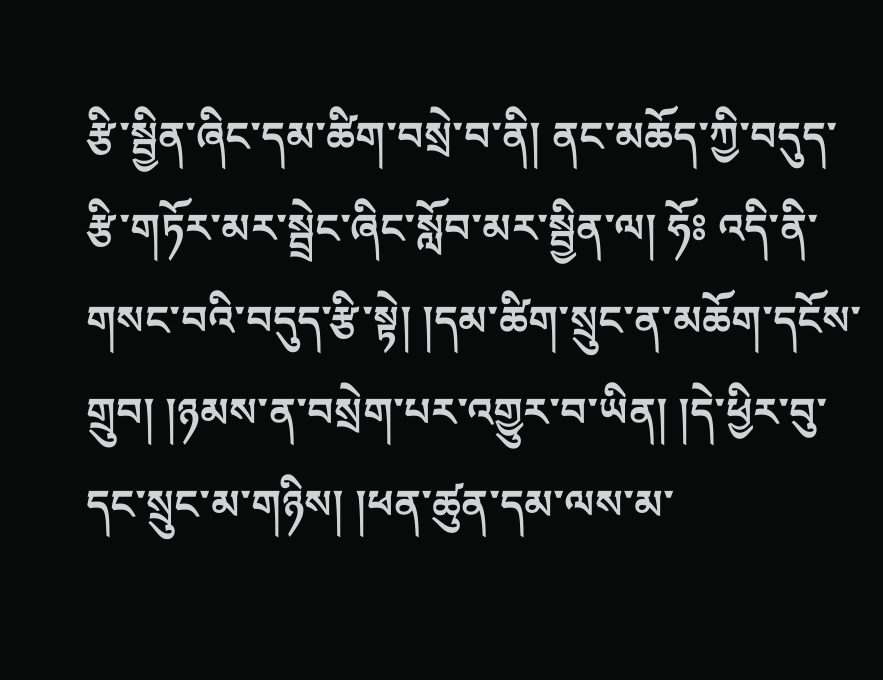རྩི་སྦྱིན་ཞིང་དམ་ཚིག་བསྲེ་བ་ནི། ནང་མཆོད་ཀྱི་བདུད་རྩི་གཏོར་མར་སྦྲེང་ཞིང་སློབ་མར་སྦྱིན་ལ། ཧོཿ འདི་ནི་གསང་བའི་བདུད་རྩི་སྟེ། །དམ་ཚིག་སྲུང་ན་མཆོག་དངོས་གྲུབ། །ཉམས་ན་བསྲེག་པར་འགྱུར་བ་ཡིན། །དེ་ཕྱིར་བུ་དང་སྲུང་མ་གཉིས། །ཕན་ཚུན་དམ་ལས་མ་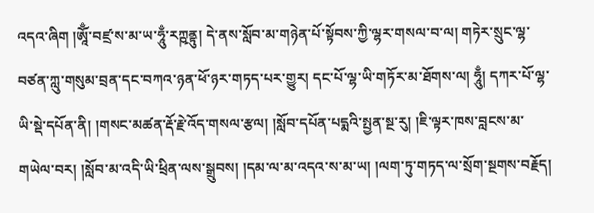འདའ་ཞིག །ཨཱོྃ་བཛྲ་ས་མ་ཡ་ཧཱུྃ་རཀྵནྟུ། དེ་ནས་སློབ་མ་གཉེན་པོ་སྟོབས་ཀྱི་ལྷར་གསལ་བ་ལ། གཏེར་སྲུང་ལྷ་བཙན་ཀླུ་གསུམ་བྲན་དང་བཀའ་ཉན་ཕོ་ཉར་གཏད་པར་གྱུར། དང་པོ་ལྷ་ཡི་གཏོར་མ་ཐོགས་ལ། ཧཱུྃ། དཀར་པོ་ལྷ་ཡི་སྡེ་དཔོན་ནི། །གསང་མཚན་རྡོ་རྗེ་འོད་གསལ་རྩལ། །སློབ་དཔོན་པདྨའི་སྤྱན་སྔ་རུ། །ཇི་ལྟར་ཁས་བླངས་མ་གཡེལ་བར། །སློབ་མ་འདི་ཡི་ཕྲིན་ལས་སྒྲུབས། །དམ་ལ་མ་འདའ་ས་མ་ཡ། །ལག་ཏུ་གཏད་ལ་སྲོག་སྔགས་བརྗོད།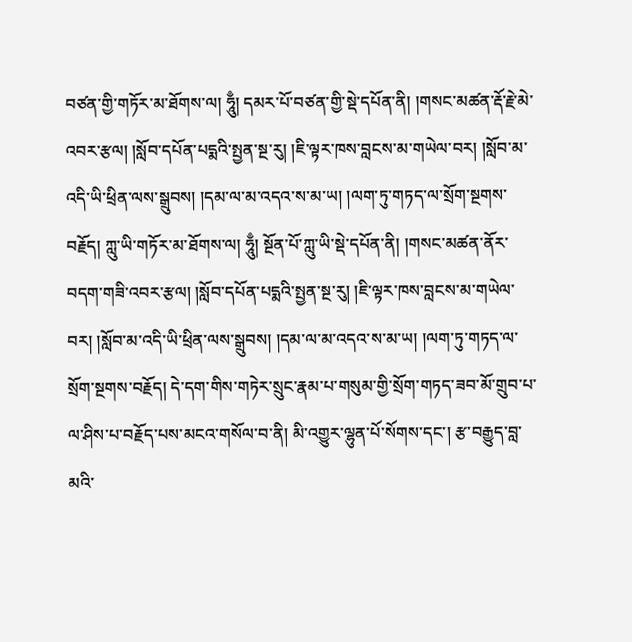བཙན་གྱི་གཏོར་མ་ཐོགས་ལ། ཧཱུྃ། དམར་པོ་བཙན་གྱི་སྡེ་དཔོན་ནི། །གསང་མཚན་རྡོ་རྗེ་མེ་འབར་རྩལ། །སློབ་དཔོན་པདྨའི་སྤྱན་སྔ་རུ། །ཇི་ལྟར་ཁས་བླངས་མ་གཡེལ་བར། །སློབ་མ་འདི་ཡི་ཕྲིན་ལས་སྒྲུབས། །དམ་ལ་མ་འདའ་ས་མ་ཡ། །ལག་ཏུ་གཏད་ལ་སྲོག་སྔགས་བརྗོད། ཀླུ་ཡི་གཏོར་མ་ཐོགས་ལ། ཧཱུྃ། སྔོན་པོ་ཀླུ་ཡི་སྡེ་དཔོན་ནི། །གསང་མཚན་ནོར་བདག་གཟི་འབར་རྩལ། །སློབ་དཔོན་པདྨའི་སྤྱན་སྔ་རུ། །ཇི་ལྟར་ཁས་བླངས་མ་གཡེལ་བར། །སློབ་མ་འདི་ཡི་ཕྲིན་ལས་སྒྲུབས། །དམ་ལ་མ་འདའ་ས་མ་ཡ། །ལག་ཏུ་གཏད་ལ་སྲོག་སྔགས་བརྗོད། དེ་དག་གིས་གཏེར་སྲུང་རྣམ་པ་གསུམ་གྱི་སྲོག་གཏད་ཟབ་མོ་གྲུབ་པ་ལ་ཤིས་པ་བརྗོད་པས་མངའ་གསོལ་བ་ནི། མི་འགྱུར་ལྷུན་པོ་སོགས་དང་། རྩ་བརྒྱུད་བླ་མའི་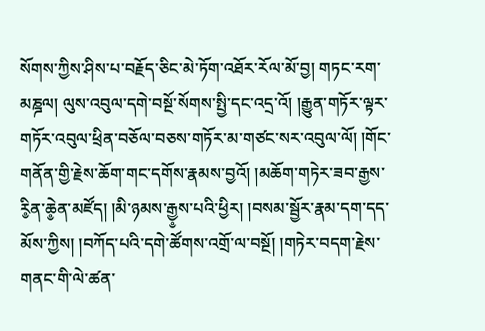སོགས་ཀྱིས་ཤིས་པ་བརྗོད་ཅིང་མེ་ཏོག་འཐོར་རོལ་མོ་བྱ། གཏང་རག་མཎྜལ། ལུས་འབུལ་དགེ་བསྔོ་སོགས་སྤྱི་དང་འདྲ་འོ། །རྒྱུན་གཏོར་ལྟར་གཏོར་འབུལ་ཕྲིན་བཅོལ་བཅས་གཏོར་མ་གཙང་སར་འབུལ་ལོ། །གོང་གནོན་གྱི་རྗེས་ཆོག་གང་དགོས་རྣམས་བྱའོ། །མཆོག་གཏེར་ཟབ་རྒྱས་རི༵ན་ཆེ༵ན་མཛོད། །མི་ཉམས་རྒྱ༵ས་པའི་ཕྱིར། །བསམ་སྦྱོར་རྣམ་དག་དད་མོས་ཀྱིས། །བཀོད་པའི་དགེ་ཚོགས་འགྲོ་ལ་བསྔོ། །གཏེར་བདག་རྗེས་གནང་གི་ལེ་ཚན་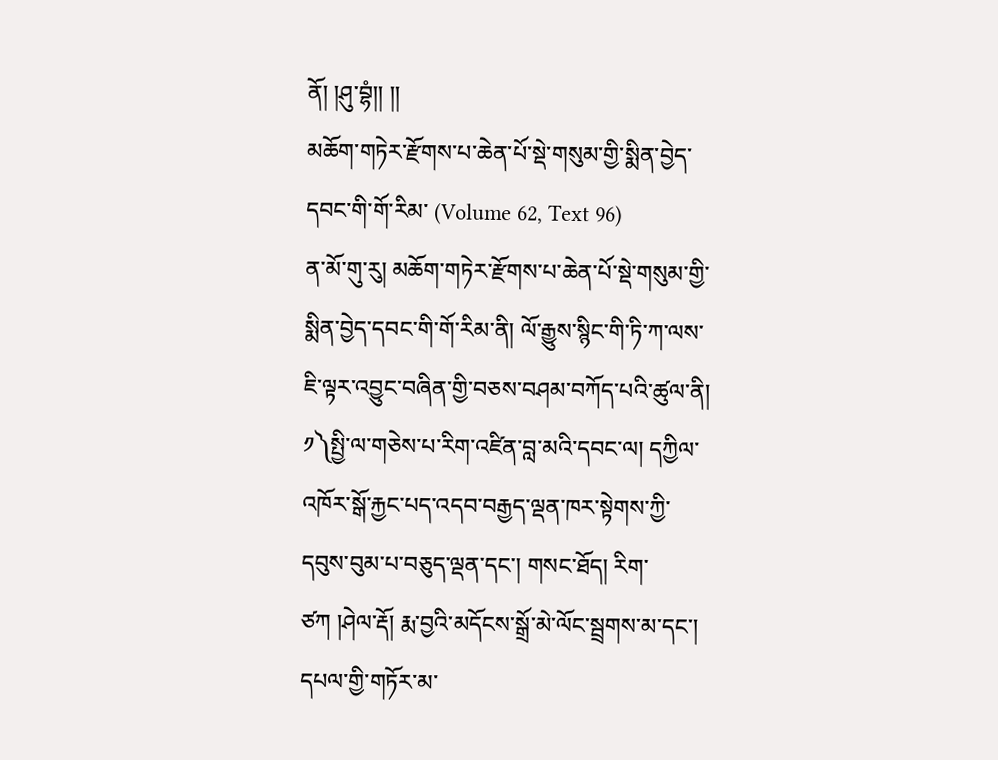ནོ། །ཤུ་བྷཾ།། །།
མཆོག་གཏེར་རྫོགས་པ་ཆེན་པོ་སྡེ་གསུམ་གྱི་སྨིན་བྱེད་དབང་གི་གོ་རིམ་ (Volume 62, Text 96)
ན་མོ་གུ་རུ། མཆོག་གཏེར་རྫོགས་པ་ཆེན་པོ་སྡེ་གསུམ་གྱི་སྨིན་བྱེད་དབང་གི་གོ་རིམ་ནི། ལོ་རྒྱུས་སྙིང་གི་ཏི་ཀ་ལས་ཇི་ལྟར་འབྱུང་བཞིན་གྱི་བཅས་བཤམ་བཀོད་པའི་ཚུལ་ནི། ༡༽སྤྱི་ལ་གཅེས་པ་རིག་འཛིན་བླ་མའི་དབང་ལ། དཀྱིལ་འཁོར་སྒོ་རྐྱང་པད་འདབ་བརྒྱད་ལྡན་ཁར་སྟེགས་ཀྱི་དབུས་བུམ་པ་བཅུད་ལྡན་དང་། གསང་ཐོད། རིག་ཙཀ །ཤེལ་རྡོ། རྨ་བྱའི་མདོངས་སྒྲོ་མེ་ལོང་སྦྲགས་མ་དང་། དཔལ་གྱི་གཏོར་མ་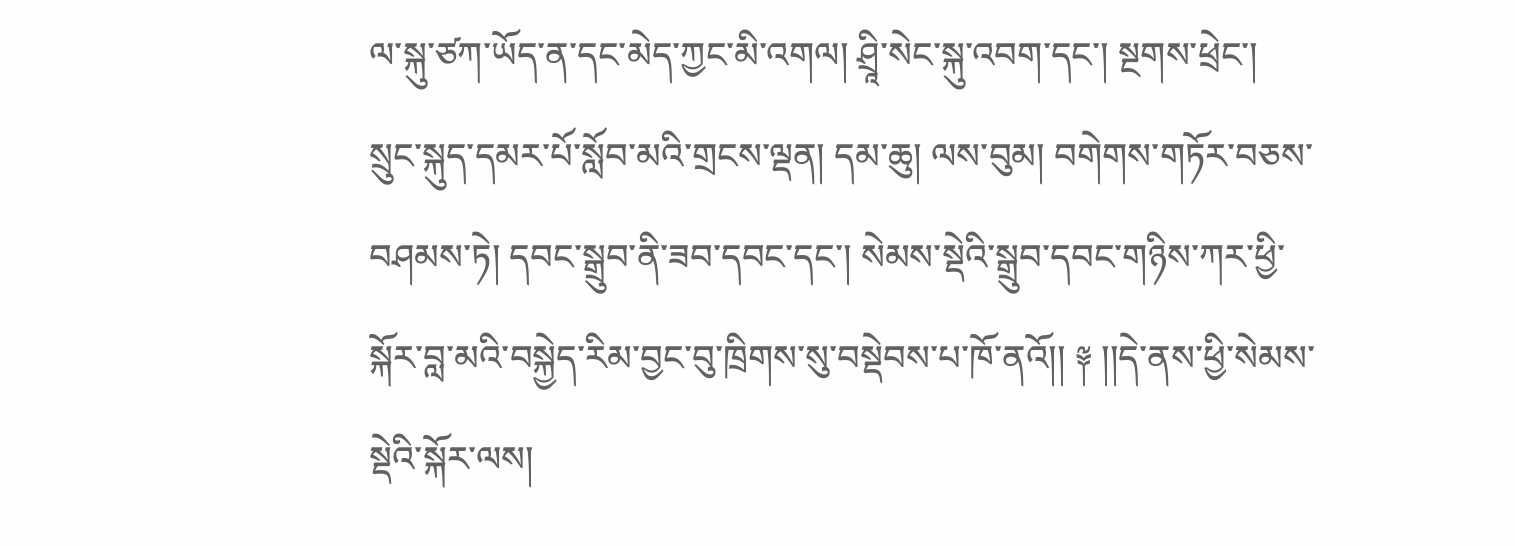ལ་སྐུ་ཙཀ་ཡོད་ན་དང་མེད་ཀྱང་མི་འགལ། ཤྲཱི་སེང་སྐུ་འབག་དང་། སྔགས་ཕྲེང་། སྲུང་སྐུད་དམར་པོ་སློབ་མའི་གྲངས་ལྡན། དམ་ཆུ། ལས་བུམ། བགེགས་གཏོར་བཅས་བཤམས་ཏེ། དབང་སྒྲུབ་ནི་ཟབ་དབང་དང་། སེམས་སྡེའི་སྒྲུབ་དབང་གཉིས་ཀར་ཕྱི་སྐོར་བླ་མའི་བསྐྱེད་རིམ་བྱང་བུ་ཁྲིགས་སུ་བསྡེབས་པ་ཁོ་ནའོ།། ༈ །།དེ་ནས་ཕྱི་སེམས་སྡེའི་སྐོར་ལས།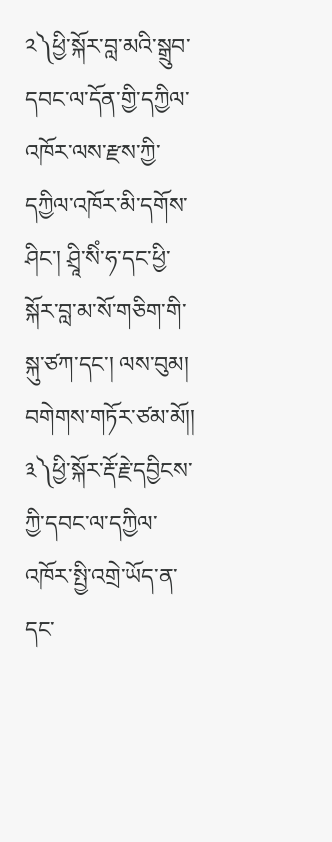༢༽ཕྱི་སྐོར་བླ་མའི་སྒྲུབ་དབང་ལ་དོན་གྱི་དཀྱིལ་འཁོར་ལས་རྫས་ཀྱི་དཀྱིལ་འཁོར་མི་དགོས་ཤིང་། ཤྲཱི་སིཾ་ཧ་དང་ཕྱི་སྐོར་བླ་མ་སོ་གཅིག་གི་སྐུ་ཙཀ་དང་། ལས་བུམ། བགེགས་གཏོར་ཙམ་མོ།། ༣༽ཕྱི་སྐོར་རྡོ་རྗེ་དབྱིངས་ཀྱི་དབང་ལ་དཀྱིལ་འཁོར་སྤྱི་འགྲེ་ཡོད་ན་དང་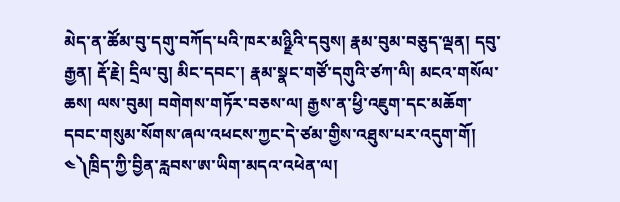མེད་ན་ཚོམ་བུ་དགུ་བཀོད་པའི་ཁར་མཉྫིའི་དབུས། རྣམ་བུམ་བཅུད་ལྡན། དབུ་རྒྱན། རྡོ་རྗེ། དྲིལ་བུ། མིང་དབང་། རྣམ་སྣང་གཙོ་དགུའི་ཙཀ་ལི། མངའ་གསོལ་ཆས། ལས་བུམ། བགེགས་གཏོར་བཅས་ལ། རྒྱས་ན་ཕྱི་འཇུག་དང་མཆོག་དབང་གསུམ་སོགས་ཞལ་འཕངས་ཀྱང་དེ་ཙམ་གྱིས་འཐུས་པར་འདུག་གོ། ༤༽ཁྲིད་ཀྱི་བྱིན་རླབས་ཨ་ཡིག་མདའ་འཕེན་ལ།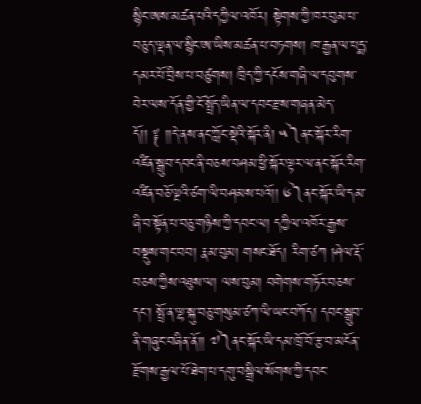སྙིང་ཨས་མཚན་པའི་དཀྱིལ་འཁོར། སྟེགས་ཀྱི་ཁར་བུམ་པ་བཅུད་ལྡན་ལ་སྙིང་ཨ་ཡིས་མཚན་པ་བཏགས། ཁ་རྒྱན་ལ་པདྨ་དམར་པོ་བྲིས་པ་བཙུགས། ཁྲིད་ཀྱི་དངོས་གཞི་ལ་དབུགས་བེར་ལས་དོན་གྱི་ངོ་སྤྲོད་ཡིན་ལ་དབང་རྫས་གཞན་མེད་དོ།། ༈ །།དེ་ནས་ནང་ཀློང་སྡེའི་སྐོར་ནི། ༥༽ནང་སྐོར་རིག་འཛིན་སྒྲུབ་དབང་ནི་བཅས་བཤམ་ཕྱི་སྐོར་ལྟར་ལ་ནང་སྐོར་རིག་འཛིན་བཅོ་ལྔའི་ཙག་ལི་བཤམས་པའོ།། ༦༽ནང་སྐོར་ཡི་དམ་ཞི་བ་སྟོན་པ་བཅུ་གཉིས་ཀྱི་དབང་ལ། དཀྱིལ་འཁོར་རྒྱས་བསྡུས་གང་བབ། རྣམ་བུམ། གསང་ཐོད། རིག་ཙཀ །ཤེལ་རྡོ་བཅས་ཀྱིས་འཐུས་ལ། ལས་བུམ། བགེགས་གཏོར་བཅས་དང་། སྤྲོ་ན་ལྷ་སྐུ་བཅུ་གསུམ་ཙཀ་ལི་ཡང་བཀོད། དབང་སྒྲུབ་ནི་གཞུང་བཞིན་ནོ།། ༧༽ནང་སྐོར་ཡི་དམ་ཁྲོ་བོ་རྩ་བ་མངོན་རྫོགས་རྒྱལ་པོ་ཐེག་པ་དགུ་བསྒྲིལ་སོགས་ཀྱི་དབང་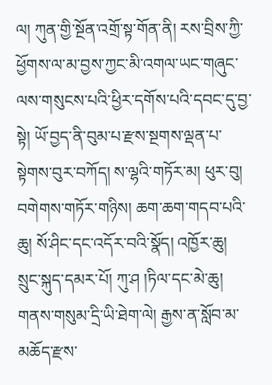ལ། ཀུན་གྱི་སྔོན་འགྲོ་སྟ་གོན་ནི། རས་བྲིས་ཀྱི་ཕྱོགས་ལ་མ་བྱས་ཀྱང་མི་འགལ་ཡང་གཞུང་ལས་གསུངས་པའི་ཕྱིར་དགོས་པའི་དབང་དུ་བྱ་སྟེ། ཡོ་བྱད་ནི་བུམ་པ་རྫས་སྔགས་ལྡན་པ་སྟེགས་བུར་བཀོད། ས་ལྷའི་གཏོར་མ། ཕུར་བུ། བགེགས་གཏོར་གཉིས། ཆག་ཆག་གདབ་པའི་ཆུ། སོ་ཤིང་དང་འདོར་བའི་སྣོད། འཁྱོར་ཆུ། སྲུང་སྐུད་དམར་པོ། ཀུ་ཤ །ཏིལ་དང་མེ་ཆུ། གནས་གསུམ་དྲི་ཡི་ཐེག་ལེ། རྒྱས་ན་སློབ་མ་མཆོད་རྫས་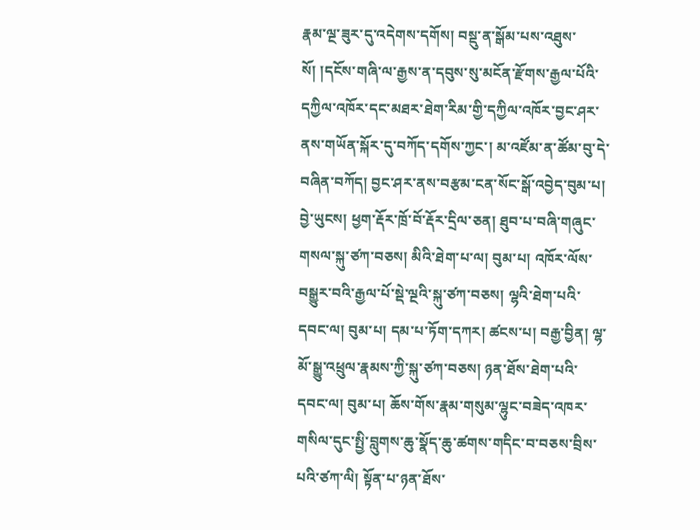རྣམ་ལྔ་ཟུར་དུ་འདེགས་དགོས། བསྡུ་ན་སྒོམ་པས་འཐུས་སོ། །དངོས་གཞི་ལ་རྒྱས་ན་དབུས་སུ་མངོན་རྫོགས་རྒྱལ་པོའི་དཀྱིལ་འཁོར་དང་མཐར་ཐེག་རིམ་གྱི་དཀྱིལ་འཁོར་བྱང་ཤར་ནས་གཡོན་སྐོར་དུ་བཀོད་དགོས་ཀྱང་། མ་འཛོམ་ན་ཚོམ་བུ་དེ་བཞིན་བཀོད། བྱང་ཤར་ནས་བརྩམ་ངན་སོང་སྒོ་འབྱེད་བུམ་པ། བྱེ་ཡུངས། ཕྱག་རྡོར་ཁྲོ་བོ་རྡོར་དྲིལ་ཅན། ཐུབ་པ་བཞི་གཞུང་གསལ་སྐུ་ཙཀ་བཅས། མིའི་ཐེག་པ་ལ། བུམ་པ། འཁོར་ལོས་བསྒྱུར་བའི་རྒྱལ་པོ་སྡེ་ལྔའི་སྐུ་ཙཀ་བཅས། ལྷའི་ཐེག་པའི་དབང་ལ། བུམ་པ། དམ་པ་ཏོག་དཀར། ཚངས་པ། བརྒྱ་བྱིན། ལྷ་མོ་སྒྱུ་འཕྲུལ་རྣམས་ཀྱི་སྐུ་ཙཀ་བཅས། ཉན་ཐོས་ཐེག་པའི་དབང་ལ། བུམ་པ། ཆོས་གོས་རྣམ་གསུམ་ལྷུང་བཟེད་འཁར་གསིལ་དུང་སྤྱི་བླུགས་ཆུ་སྣོད་ཆུ་ཚགས་གདིང་བ་བཅས་བྲིས་པའི་ཙཀ་ལི། སྟོན་པ་ཉན་ཐོས་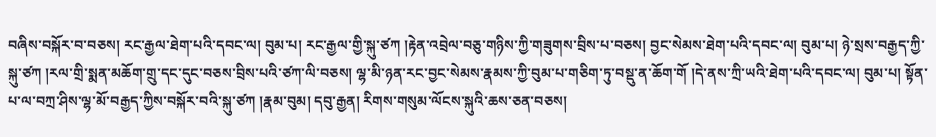བཞིས་བསྐོར་བ་བཅས། རང་རྒྱལ་ཐེག་པའི་དབང་ལ། བུམ་པ། རང་རྒྱལ་གྱི་སྐུ་ཙཀ །རྟེན་འབྲེལ་བཅུ་གཉིས་ཀྱི་གཟུགས་བྲིས་པ་བཅས། བྱང་སེམས་ཐེག་པའི་དབང་ལ། བུམ་པ། ཉེ་སྲས་བརྒྱད་ཀྱི་སྐུ་ཙཀ །རལ་གྲི་སྨན་མཆོག་གྲུ་དང་དུང་བཅས་བྲིས་པའི་ཙཀ་ལི་བཅས། ལྷ་མི་ཉན་རང་བྱང་སེམས་རྣམས་ཀྱི་བུམ་པ་གཅིག་ཏུ་བསྡུ་ན་ཆོག་གོ །དེ་ནས་ཀྲི་ཡའི་ཐེག་པའི་དབང་ལ། བུམ་པ། སྟོན་པ་ལ་བཀྲ་ཤིས་ལྷ་མོ་བརྒྱད་ཀྱིས་བསྐོར་བའི་སྐུ་ཙཀ །རྣམ་བུམ། དབུ་རྒྱན། རིགས་གསུམ་ལོངས་སྐུའི་ཆས་ཅན་བཅས།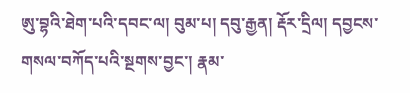ཨུ་བྷའི་ཐེག་པའི་དབང་ལ། བུམ་པ། དབུ་རྒྱན། རྡོར་དྲིལ། དབྱངས་གསལ་བཀོད་པའི་སྔགས་བྱང་། རྣམ་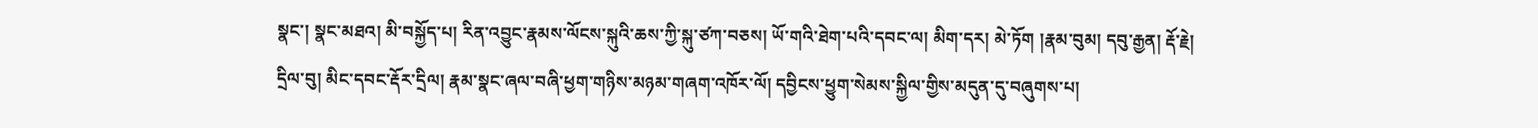སྣང་། སྣང་མཐའ། མི་བསྐྱོད་པ། རིན་འབྱུང་རྣམས་ལོངས་སྐུའི་ཆས་ཀྱི་སྐུ་ཙཀ་བཅས། ཡོ་གའི་ཐེག་པའི་དབང་ལ། མིག་དར། མེ་ཏོག །རྣམ་བུམ། དབུ་རྒྱན། རྡོ་རྗེ། དྲིལ་བུ། མིང་དབང་རྡོར་དྲིལ། རྣམ་སྣང་ཞལ་བཞི་ཕྱག་གཉིས་མཉམ་གཞག་འཁོར་ལོ། དབྱིངས་ཕྱུག་སེམས་སྐྱིལ་གྱིས་མདུན་དུ་བཞུགས་པ།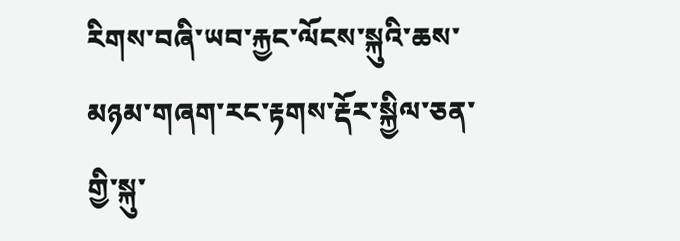རིགས་བཞི་ཡབ་རྐྱང་ལོངས་སྐུའི་ཆས་མཉམ་གཞག་རང་རྟགས་རྡོར་སྐྱིལ་ཅན་གྱི་སྐུ་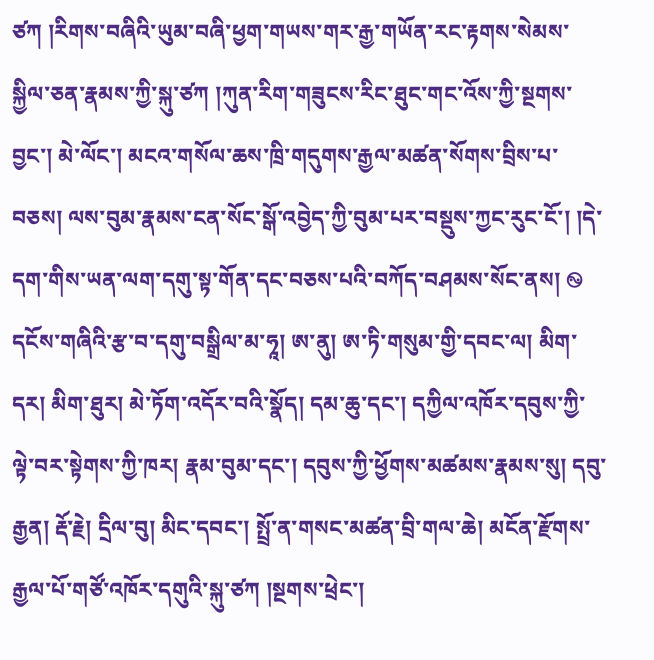ཙཀ །རིགས་བཞིའི་ཡུམ་བཞི་ཕྱག་གཡས་གར་རྒྱ་གཡོན་རང་རྟགས་སེམས་སྐྱིལ་ཅན་རྣམས་ཀྱི་སྐུ་ཙཀ །ཀུན་རིག་གཟུངས་རིང་ཐུང་གང་འོས་ཀྱི་སྔགས་བྱང་། མེ་ལོང་། མངའ་གསོལ་ཆས་ཁྲི་གདུགས་རྒྱལ་མཚན་སོགས་བྲིས་པ་བཅས། ལས་བུམ་རྣམས་ངན་སོང་སྒོ་འབྱེད་ཀྱི་བུམ་པར་བསྡུས་ཀྱང་རུང་ངོ་། །དེ་དག་གིས་ཡན་ལག་དགུ་སྟ་གོན་དང་བཅས་པའི་བཀོད་བཤམས་སོང་ནས། ࿊ དངོས་གཞིའི་རྩ་བ་དགུ་བསྒྲིལ་མ་ཧཱ། ཨ་ནུ། ཨ་ཏི་གསུམ་གྱི་དབང་ལ། མིག་དར། མིག་ཐུར། མེ་ཏོག་འདོར་བའི་སྣོད། དམ་ཆུ་དང་། དཀྱིལ་འཁོར་དབུས་ཀྱི་ལྟེ་བར་སྟེགས་ཀྱི་ཁར། རྣམ་བུམ་དང་། དབུས་ཀྱི་ཕྱོགས་མཚམས་རྣམས་སུ། དབུ་རྒྱན། རྡོ་རྗེ། དྲིལ་བུ། མིང་དབང་། སྤྲོ་ན་གསང་མཚན་བྲི་གལ་ཆེ། མངོན་རྫོགས་རྒྱལ་པོ་གཙོ་འཁོར་དགུའི་སྐུ་ཙཀ །སྔགས་ཕྲེང་།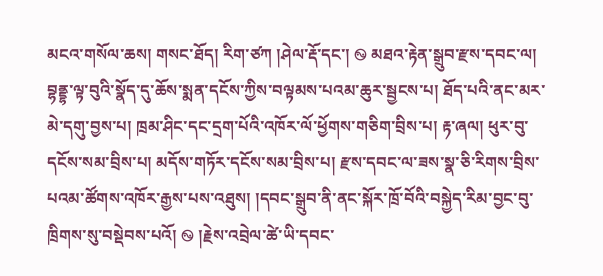མངའ་གསོལ་ཆས། གསང་ཐོད། རིག་ཙཀ །ཤེལ་རྡོ་དང་། ࿊ མཐའ་རྟེན་སྒྲུབ་རྫས་དབང་ལ། བྷནྡྷ་ལྟ་བུའི་སྣོད་དུ་ཆོས་སྨན་དངོས་ཀྱིས་བལྟམས་པའམ་ཆུར་སྦྱངས་པ། ཐོད་པའི་ནང་མར་མེ་དགུ་བྱས་པ། ཁྲམ་ཤིང་དང་དྲག་པོའི་འཁོར་ལོ་ཕྱོགས་གཅིག་བྲིས་པ། རྟ་ཞལ། ཕུར་བུ་དངོས་སམ་བྲིས་པ། མདོས་གཏོར་དངོས་སམ་བྲིས་པ། རྫས་དབང་ལ་ཟས་སྣ་ཅི་རིགས་བྲིས་པའམ་ཚོགས་འཁོར་རྒྱས་པས་འཐུས། །དབང་སྒྲུབ་ནི་ནང་སྐོར་ཁྲོ་བོའི་བསྐྱེད་རིམ་བྱང་བུ་ཁྲིགས་སུ་བསྡེབས་པའོ། ࿊ །རྗེས་འབྲེལ་ཚེ་ཡི་དབང་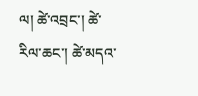ལ། ཚེ་འབྲང་། ཚེ་རིལ་ཆང་། ཚེ་མདའ་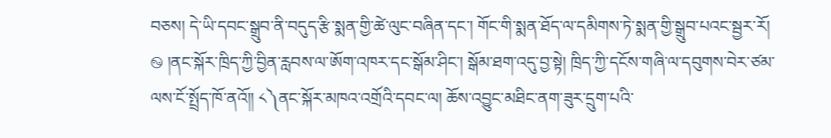བཅས། དེ་ཡི་དབང་སྒྲུབ་ནི་བདུད་རྩི་སྨན་གྱི་ཚེ་ལུང་བཞིན་དང་། གོང་གི་སྨན་ཐོད་ལ་དམིགས་ཏེ་སྨན་གྱི་སྒྲུབ་པའང་སྦྱར་རོ། ࿊ །ནང་སྐོར་ཁྲིད་ཀྱི་བྱིན་རླབས་ལ་ཨོག་འཁར་དང་སྒོམ་ཤིང་། སྒོམ་ཐག་འདུ་བྱ་སྟེ། ཁྲིད་ཀྱི་དངོས་གཞི་ལ་དབུགས་བེར་ཙམ་ལས་ངོ་སྤྲོད་ཁོ་ནའོ།། ༨༽ནང་སྐོར་མཁའ་འགྲོའི་དབང་ལ། ཆོས་འབྱུང་མཐིང་ནག་ཟུར་དྲུག་པའི་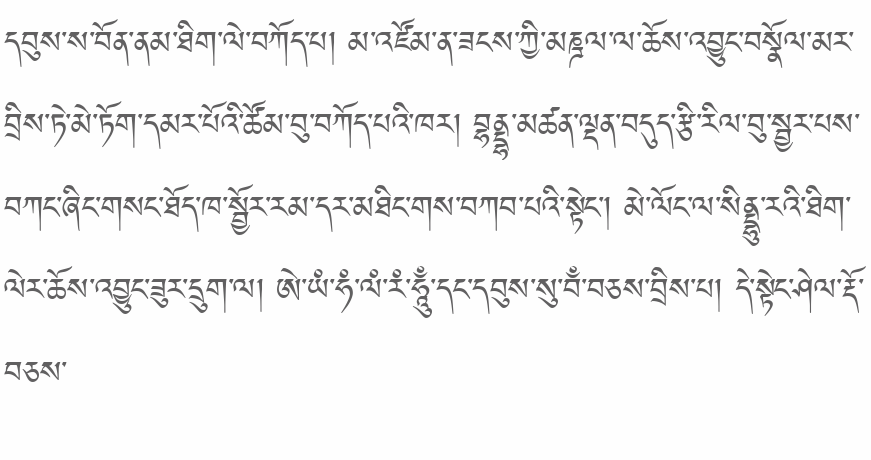དབུས་ས་བོན་ནམ་ཐིག་ལེ་བཀོད་པ། མ་འཛོམ་ན་ཟངས་ཀྱི་མཎྜལ་ལ་ཆོས་འབྱུང་བསྣོལ་མར་བྲིས་ཏེ་མེ་ཏོག་དམར་པོའི་ཚོམ་བུ་བཀོད་པའི་ཁར། བྷནྡྷ་མཚན་ལྡན་བདུད་རྩི་རིལ་བུ་སྦྱར་པས་བཀང་ཞིང་གསང་ཐོད་ཁ་སྦྱོར་རམ་དར་མཐིང་གས་བཀབ་པའི་སྟེང་། མེ་ལོང་ལ་སིནྡྷུ་རའི་ཐིག་ལེར་ཆོས་འབྱུང་ཟུར་དྲུག་ལ། ཨེ་ཡཾ་ཧཾ་ལཾ་རཾ་ཧཱུྃ་དང་དབུས་སུ་བྃ་བཅས་བྲིས་པ། དེ་སྟེང་ཤེལ་རྡོ་བཅས་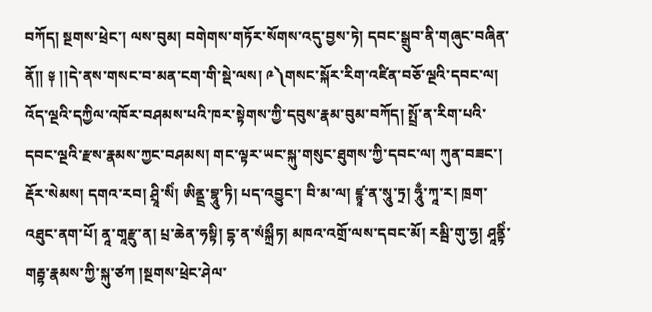བཀོད། སྔགས་ཕྲེང་། ལས་བུམ། བགེགས་གཏོར་སོགས་འདུ་བྱས་ཏེ། དབང་སྒྲུབ་ནི་གཞུང་བཞིན་ནོ།། ༈ །།དེ་ནས་གསང་བ་མན་ངག་གི་སྡེ་ལས། ༩༽གསང་སྐོར་རིག་འཛིན་བཅོ་ལྔའི་དབང་ལ། འོད་ལྔའི་དཀྱིལ་འཁོར་བཤམས་པའི་ཁར་སྟེགས་ཀྱི་དབུས་རྣམ་བུམ་བཀོད། སྤྲོ་ན་རིག་པའི་དབང་ལྔའི་རྫས་རྣམས་ཀྱང་བཤམས། གང་ལྟར་ཡང་སྐུ་གསུང་ཐུགས་ཀྱི་དབང་ལ། ཀུན་བཟང་། རྡོར་སེམས། དགའ་རབ། ཤྲཱི་སིཾ། ཨིནྡྲ་བྷཱུ་ཏི། པད་འབྱུང་། བི་མ་ལ། ཛྙཱ་ན་སཱུ་ཏྲ། ཧཱུྃ་ཀཱ་ར། ཁྲག་འཐུང་ནག་པོ། ནཱ་གཱརྫུ་ན། པྲ་ཆེན་ཧསྟི། དྷ་ན་སཾསྐྲྀཏ། མཁའ་འགྲོ་ལས་དབང་མོ། རམྦི་གུ་ཧྱ། ཤཱནྟིཾ་གརྦྷ་རྣམས་ཀྱི་སྐུ་ཙཀ །སྔགས་ཕྲེང་ཤེལ་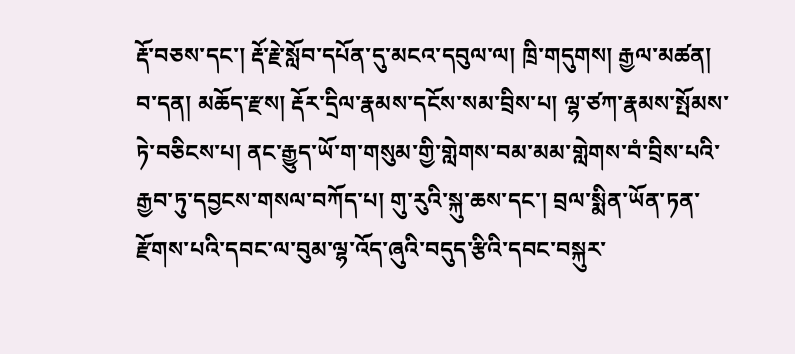རྡོ་བཅས་དང་། རྡོ་རྗེ་སློབ་དཔོན་དུ་མངའ་དབུལ་ལ། ཁྲི་གདུགས། རྒྱལ་མཚན། བ་དན། མཆོད་རྫས། རྡོར་དྲིལ་རྣམས་དངོས་སམ་བྲིས་པ། ལྷ་ཙཀ་རྣམས་སྤོམས་ཏེ་བཅིངས་པ། ནང་རྒྱུད་ཡོ་ག་གསུམ་གྱི་གླེགས་བམ་མམ་གླེགས་བཾ་བྲིས་པའི་རྒྱབ་ཏུ་དབྱངས་གསལ་བཀོད་པ། གུ་རུའི་སྐུ་ཆས་དང་། བྲལ་སྨིན་ཡོན་ཏན་རྫོགས་པའི་དབང་ལ་བུམ་ལྷ་འོད་ཞུའི་བདུད་རྩིའི་དབང་བསྐུར་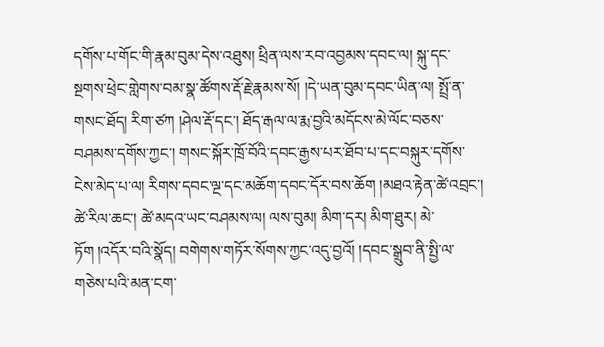དགོས་པ་གོང་གི་རྣམ་བུམ་དེས་འཐུས། ཕྲིན་ལས་རབ་འབྱམས་དབང་ལ། སྐུ་དང་སྔགས་ཕྲེང་གླེགས་བམ་སྣ་ཚོགས་རྡོ་རྗེ་རྣམས་སོ། །དེ་ཡན་བུམ་དབང་ཡིན་ལ། སྤྲོ་ན་གསང་ཐོད། རིག་ཙཀ །ཤེལ་རྡོ་དང་། ཐོད་རྒལ་ལ་རྨ་བྱའི་མདོངས་མེ་ལོང་བཅས་བཤམས་དགོས་ཀྱང་། གསང་སྐོར་ཁྲོ་བོའི་དབང་རྒྱས་པར་ཐོབ་པ་དང་བསྐུར་དགོས་ངེས་མེད་པ་ལ། རིགས་དབང་ལྔ་དང་མཆོག་དབང་དོར་བས་ཆོག །མཐའ་རྟེན་ཚེ་འབྲང་། ཚེ་རིལ་ཆང་། ཚེ་མདའ་ཡང་བཤམས་ལ། ལས་བུམ། མིག་དར། མིག་ཐུར། མེ་ཏོག །འདོར་བའི་སྣོད། བགེགས་གཏོར་སོགས་ཀྱང་འདུ་བྱའོ། །དབང་སྒྲུབ་ནི་སྤྱི་ལ་གཅེས་པའི་མན་ངག་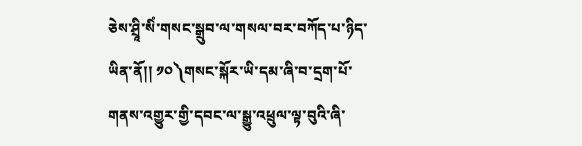ཅེས་ཤྲཱི་སིཾ་གསང་སྒྲུབ་ལ་གསལ་བར་བཀོད་པ་ཉིད་ཡིན་ནོ།། ༡༠༽གསང་སྐོར་ཡི་དམ་ཞི་བ་དྲག་པོ་གནས་འགྱུར་གྱི་དབང་ལ་སྒྱུ་འཕྲུལ་ལྟ་བུའི་ཞི་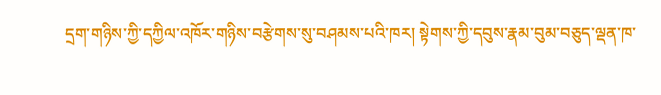དྲག་གཉིས་ཀྱི་དཀྱིལ་འཁོར་གཉིས་བརྩེགས་སུ་བཤམས་པའི་ཁར། སྟེགས་ཀྱི་དབུས་རྣམ་བུམ་བཅུད་ལྡན་ཁ་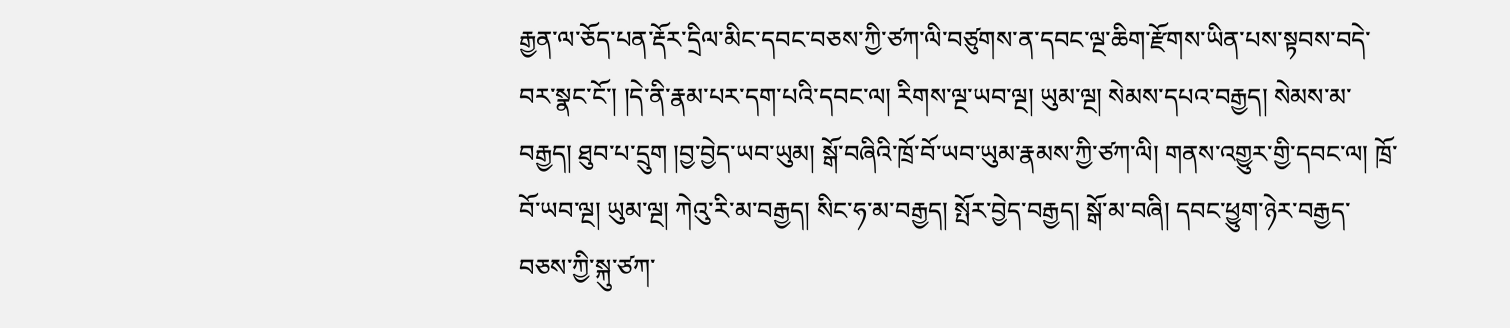རྒྱན་ལ་ཅོད་པན་རྡོར་དྲིལ་མིང་དབང་བཅས་ཀྱི་ཙཀ་ལི་བཙུགས་ན་དབང་ལྔ་ཆིག་རྫོགས་ཡིན་པས་སྟབས་བདེ་བར་སྣང་ངོ་། །དེ་ནི་རྣམ་པར་དག་པའི་དབང་ལ། རིགས་ལྔ་ཡབ་ལྔ། ཡུམ་ལྔ། སེམས་དཔའ་བརྒྱད། སེམས་མ་བརྒྱད། ཐུབ་པ་དྲུག །བྱ་བྱེད་ཡབ་ཡུམ། སྒོ་བཞིའི་ཁྲོ་བོ་ཡབ་ཡུམ་རྣམས་ཀྱི་ཙཀ་ལི། གནས་འགྱུར་གྱི་དབང་ལ། ཁྲོ་བོ་ཡབ་ལྔ། ཡུམ་ལྔ། ཀེའུ་རི་མ་བརྒྱད། སིང་ཧ་མ་བརྒྱད། སྤོར་བྱེད་བརྒྱད། སྒོ་མ་བཞི། དབང་ཕྱུག་ཉེར་བརྒྱད་བཅས་ཀྱི་སྐུ་ཙཀ་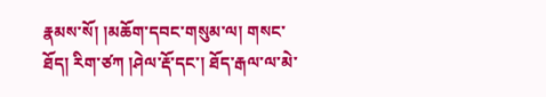རྣམས་སོ། །མཆོག་དབང་གསུམ་ལ། གསང་ཐོད། རིག་ཙཀ །ཤེལ་རྡོ་དང་། ཐོད་རྒལ་ལ་མེ་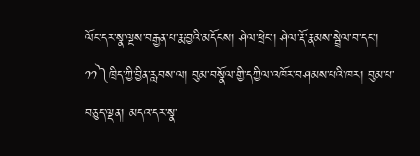ལོང་དར་སྣ་ལྔས་བརྒྱན་པ་རྨ་བྱའི་མདོངས། ཤེལ་ཕྲེང་། ཤེལ་རྡོ་རྣམས་སྦྲེལ་བ་དང་། ༡༡༽ཁྲིད་ཀྱི་བྱིན་རླབས་ལ། བུམ་བསྣོལ་གྱི་དཀྱིལ་འཁོར་བཤམས་པའི་ཁར། བུམ་པ་བཅུད་ལྡན། མདའ་དར་སྣ་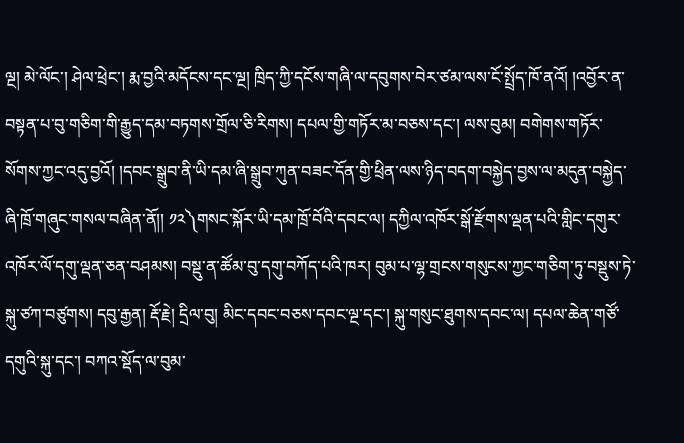ལྔ། མེ་ལོང་། ཤེལ་ཕྲེང་། རྨ་བྱའི་མདོངས་དང་ལྔ། ཁྲིད་ཀྱི་དངོས་གཞི་ལ་དབུགས་བེར་ཙམ་ལས་ངོ་སྤྲོད་ཁོ་ནའོ། །འབྱོར་ན་བསྟན་པ་བུ་གཅིག་གི་རྒྱུད་དམ་བཏགས་གྲོལ་ཅི་རིགས། དཔལ་གྱི་གཏོར་མ་བཅས་དང་། ལས་བུམ། བགེགས་གཏོར་སོགས་ཀྱང་འདུ་བྱའོ། །དབང་སྒྲུབ་ནི་ཡི་དམ་ཞི་སྒྲུབ་ཀུན་བཟང་དོན་གྱི་ཕྲིན་ལས་ཉིད་བདག་བསྐྱེད་བྱས་ལ་མདུན་བསྐྱེད་ཞི་ཁྲོ་གཞུང་གསལ་བཞིན་ནོ།། ༡༢༽གསང་སྐོར་ཡི་དམ་ཁྲོ་བོའི་དབང་ལ། དཀྱིལ་འཁོར་སྒོ་རྫོགས་ལྡན་པའི་གླིང་དགུར་འཁོར་ལོ་དགུ་ལྡན་ཅན་བཤམས། བསྡུ་ན་ཚོམ་བུ་དགུ་བཀོད་པའི་ཁར། བུམ་པ་ལྷ་གྲངས་གསུངས་ཀྱང་གཅིག་ཏུ་བསྡུས་ཏེ་སྐུ་ཙཀ་བཙུགས། དབུ་རྒྱན། རྡོ་རྗེ། དྲིལ་བུ། མིང་དབང་བཅས་དབང་ལྔ་དང་། སྐུ་གསུང་ཐུགས་དབང་ལ། དཔལ་ཆེན་གཙོ་དགུའི་སྐུ་དང་། བཀའ་སྡོད་ལ་བུམ་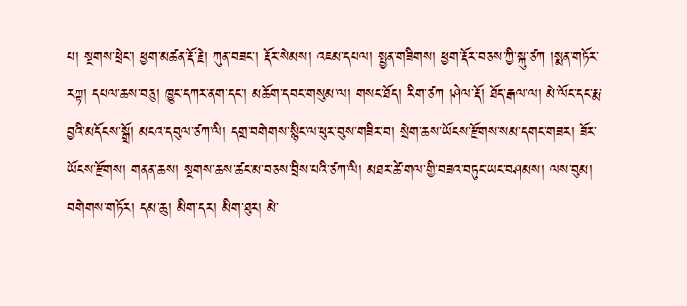པ། སྔགས་ཕྲེང་། ཕྱག་མཚན་རྡོ་རྗེ། ཀུན་བཟང་། རྡོར་སེམས། འཇམ་དཔལ། སྤྱན་གཟིགས། ཕྱག་རྡོར་བཅས་ཀྱི་སྐུ་ཙཀ །སྨན་གཏོར་རཀྟ། དཔལ་ཆས་བཅུ། ཁྱུང་དཀར་ནག་དང་། མཆོག་དབང་གསུམ་ལ། གསང་ཐོད། རིག་ཙཀ །ཤེལ་རྡོ། ཐོད་རྒལ་ལ། མེ་ལོང་དང་རྨ་བྱའི་མདོངས་སྒྲོ། མངའ་དབུལ་ཙཀ་ལི། དགྲ་བགེགས་སྙིང་ལ་ཕུར་བུས་གཟིར་བ། སྲེག་ཆས་ཡོངས་རྫོགས་སམ་དགང་གཟར། ཟོར་ཡོངས་རྫོགས། གནན་ཆས། སྔགས་ཆས་ཚང་མ་བཅས་བྲིས་པའི་ཙཀ་ལི། མཐར་ཚེ་གལ་གྱི་བཟའ་བཏུང་ཡང་བཤམས། ལས་བུམ། བགེགས་གཏོར། དམ་ཆུ། མིག་དར། མིག་ཐུར། མེ་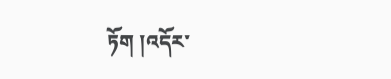ཏོག །འདོར་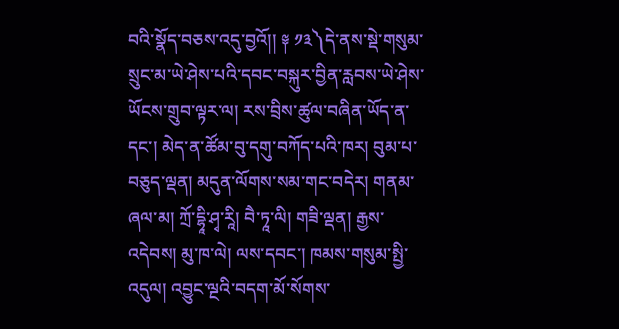བའི་སྣོད་བཅས་འདུ་བྱའོ།། ༈ ༡༣༽དེ་ནས་སྡེ་གསུམ་སྲུང་མ་ཡེ་ཤེས་པའི་དབང་བསྐུར་བྱིན་རླབས་ཡེ་ཤེས་ཡོངས་གྲུབ་ལྟར་ལ། རས་བྲིས་ཚུལ་བཞིན་ཡོད་ན་དང་། མེད་ན་ཚོམ་བུ་དགུ་བཀོད་པའི་ཁར། བུམ་པ་བཅུད་ལྡན། མདུན་ལོགས་སམ་གང་བདེར། གནམ་ཞལ་མ། ཀྲོ་དྷཱི་ཤྭ་རཱི། བཻ་ཏཱ་ལི། གཟི་ལྡན། རྒྱས་འདེབས། མུ་ཁ་ལེ། ལས་དབང་། ཁམས་གསུམ་སྤྱི་འདུལ། འབྱུང་ལྔའི་བདག་མོ་སོགས་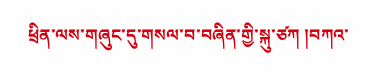ཕྲིན་ལས་གཞུང་དུ་གསལ་བ་བཞིན་གྱི་སྐུ་ཙཀ །བཀའ་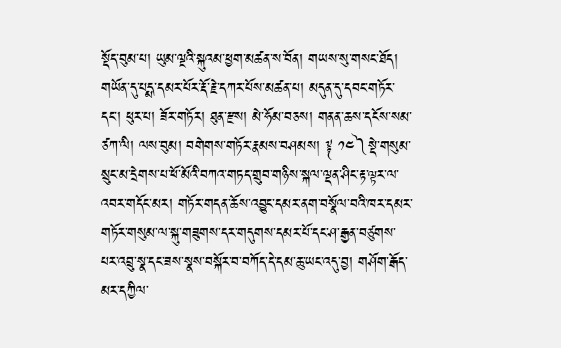སྡོད་བུམ་པ། ཡུམ་ལྔའི་སྐུའམ་ཕྱག་མཚན་ས་བོན། གཡས་སུ་གསང་ཐོད། གཡོན་དུ་པདྨ་དམར་པོར་རྡོ་རྗེ་དཀར་པོས་མཚན་པ། མདུན་དུ་དབང་གཏོར་དང་། ཕུར་པ། ཟོར་གཏོར། ཐུན་རྫས། མེ་ཧོམ་བཅས། གནན་ཆས་དངོས་སམ་ཙཀ་ལི། ལས་བུམ། བགེགས་གཏོར་རྣམས་བཤམས། ༈ ༡༤༽སྡེ་གསུམ་སྲུང་མ་དྲེགས་པ་ཕོ་མོའི་བཀའ་གཏད་གྲུབ་གཉིས་སྐལ་ལྡན་ཤིང་རྟ་ལྟར་ལ་འབར་གདོང་མར། གཏོར་གདན་ཆོས་འབྱུང་དམར་ནག་བསྣོལ་བའི་ཁར་དམར་གཏོར་གསུམ་ལ་སྐུ་གཟུགས་དར་གདུགས་དམར་པོ་དང་ཤ་རྒྱན་བཙུགས་པར་འབྲུ་སྣ་དང་ཟས་སྣས་བསྐོར་བ་བཀོད་དེ་དམ་ཆུ་ཡང་འདུ་བྱ། གཤོག་རྒོད་མར་དཀྱིལ་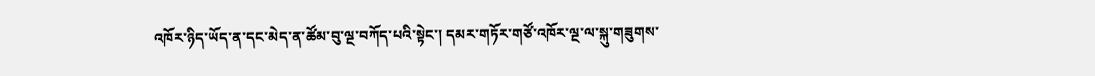འཁོར་ཉིད་ཡོད་ན་དང་མེད་ན་ཚོམ་བུ་ལྔ་བཀོད་པའི་སྟེང་། དམར་གཏོར་གཙོ་འཁོར་ལྔ་ལ་སྐུ་གཟུགས་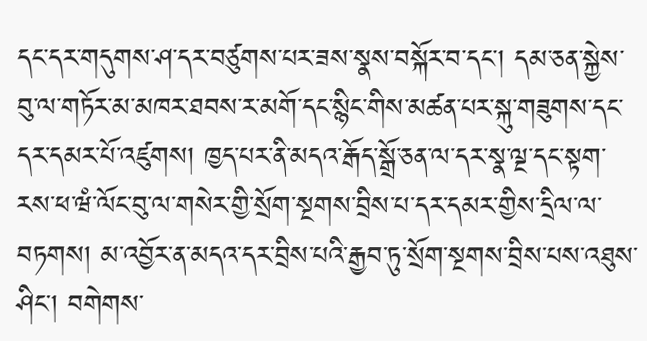དང་དར་གདུགས་ཤ་དར་བཙུགས་པར་ཟས་སྣས་བསྐོར་བ་དང་། དམ་ཅན་སྐྱེས་བུ་ལ་གཏོར་མ་མཁར་ཐབས་ར་མགོ་དང་སྙིང་གིས་མཚན་པར་སྐུ་གཟུགས་དང་དར་དམར་པོ་འཛུགས། ཁྱད་པར་ནི་མདའ་རྒོད་སྒྲོ་ཅན་ལ་དར་སྣ་ལྔ་དང་སྟག་རས་ཕ་ཝཾ་ལོང་བུ་ལ་གསེར་གྱི་སྲོག་སྔགས་བྲིས་པ་དར་དམར་གྱིས་དྲིལ་ལ་བཏགས། མ་འབྱོར་ན་མདའ་དར་བྲིས་པའི་རྒྱབ་ཏུ་སྲོག་སྔགས་བྲིས་པས་འཐུས་ཤིང་། བགེགས་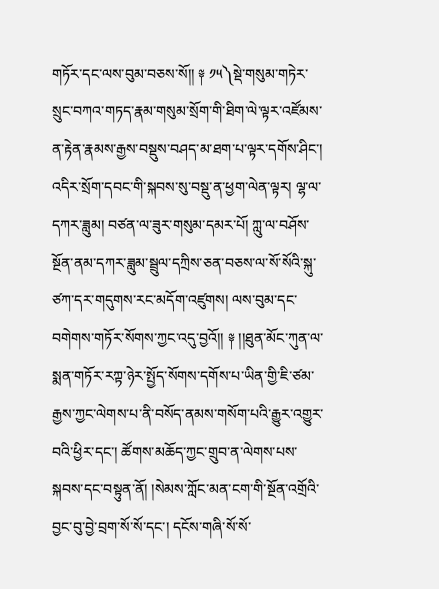གཏོར་དང་ལས་བུམ་བཅས་སོ།། ༈ ༡༥༽སྡེ་གསུམ་གཏེར་སྲུང་བཀའ་གཏད་རྣམ་གསུམ་སྲོག་གི་ཐིག་ལེ་ལྟར་འཛོམས་ན་རྟེན་རྣམས་རྒྱས་བསྡུས་བཤད་མ་ཐག་པ་ལྟར་དགོས་ཤིང་། འདིར་སྲོག་དབང་གི་སྐབས་སུ་བསྡུ་ན་ཕྱག་ལེན་ལྟར། ལྷ་ལ་དཀར་ཟླུམ། བཙན་ལ་ཟུར་གསུམ་དམར་པོ། ཀླུ་ལ་བཤོས་སྔོན་ནམ་དཀར་ཟླུམ་སྦྲུལ་དཀྲིས་ཅན་བཅས་ལ་སོ་སོའི་སྐུ་ཙཀ་དར་གདུགས་རང་མདོག་འཛུགས། ལས་བུམ་དང་བགེགས་གཏོར་སོགས་ཀྱང་འདུ་བྱའོ།། ༈ །།ཐུན་མོང་ཀུན་ལ་སྨན་གཏོར་རཀྟ་ཉེར་སྤྱོད་སོགས་དགོས་པ་ཡིན་གྱི་ཇི་ཙམ་རྒྱས་ཀྱང་ལེགས་པ་ནི་བསོད་ནམས་གསོག་པའི་རྒྱུར་འགྱུར་བའི་ཕྱིར་དང་། ཚོགས་མཆོད་ཀྱང་གྲུབ་ན་ལེགས་པས་སྐབས་དང་བསྟུན་ནོ། །སེམས་ཀློང་མན་ངག་གི་སྔོན་འགྲོའི་བྱང་བུ་བྱེ་བྲག་སོ་སོ་དང་། དངོས་གཞི་སོ་སོ་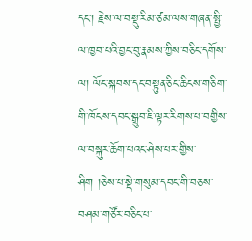དང་། རྗེས་ལ་བསྡུ་རིམ་ཙམ་ལས་གཞན་སྤྱི་ལ་ཁྱབ་པའི་བྱང་བུ་རྣམས་ཀྱིས་བཅིང་དགོས་ལ། ལོང་སྐབས་དང་བསྟུན་ཅིང་ཆིངས་གཅིག་གི་ཁོངས་དབང་སྒྲུབ་ཇི་ལྟར་རིགས་པ་བགྱིས་ལ་བསྐུར་ཆོག་པའང་ཤེས་པར་གྱིས་ཤིག །ཅེས་པ་སྡེ་གསུམ་དབང་གི་བཅས་བཤམ་གཙོར་བཅིང་པ་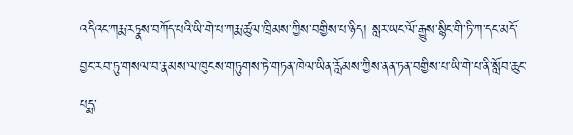འདིའང་ཀརྨ་རཏྣས་བཀོད་པའི་ཡི་གེ་པ་ཀརྨ་ཚུལ་ཁྲིམས་ཀྱིས་བགྱིས་པ་ཉིད། སླར་ཡང་ལོ་རྒྱུས་སྙིང་གི་ཏི་ཀ་དང་མདོ་བྱང་རབ་ཏུ་གསལ་བ་རྣམས་ལ་ཁུངས་གཏུགས་ཏེ་གཏན་ཁེལ་ཡིན་རློམས་ཀྱིས་ནན་ཏན་བགྱིས་པ་ཡི་གེ་པ་ནི་སློབ་ཆུང་པདྨ་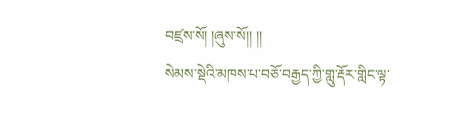བཛྲས་སོ། །ཞུས་སོ།། །།
སེམས་སྡེའི་མཁས་པ་བཅོ་བརྒྱད་ཀྱི་གླུ་རྡོར་གླིང་ལྟ་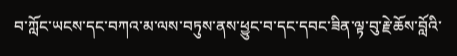བ་ཀློང་ཡངས་དང་བཀའ་མ་ལས་བཏུས་ནས་ཕྱུང་བ་དང་དབང་ཟིན་ལྟ་བུ་རྗེ་ཆོས་བློའི་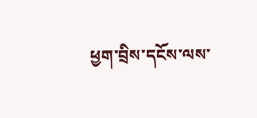ཕྱག་བྲིས་དངོས་ལས་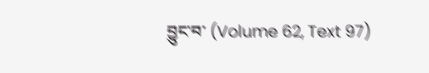བྱུང་བ་ (Volume 62, Text 97)